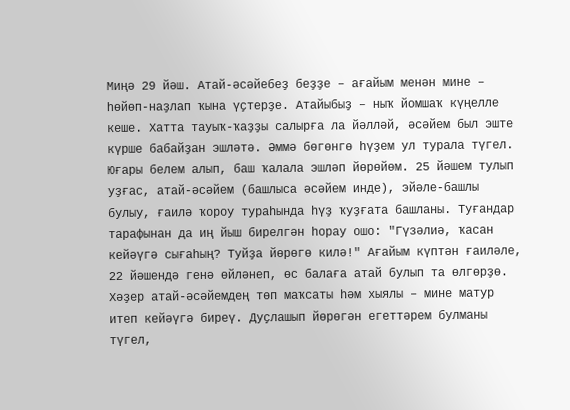Миңә 29 йәш. Атай-әсәйебеҙ беҙҙе – ағайым менән мине – һөйөп-наҙлап ҡына үҫтерҙе. Атайыбыҙ – ныҡ йомшаҡ күңелле кеше. Хатта тауыҡ-ҡаҙҙы салырға ла йәлләй, әсәйем был эште күрше бабайҙан эшләтә. Әммә бөгөнгө һүҙем ул турала түгел. Юғары белем алып, баш ҡалала эшләп йөрөйөм. 25 йәшем тулып уҙғас, атай-әсәйем (башлыса әсәйем инде), эйәле-башлы булыу, ғаилә ҡороу тураһында һүҙ ҡуҙғата башланы. Туғандар тарафынан да иң йыш бирелгән һорау ошо: "Гүзәлиә, ҡасан кейәүгә сығаһың? Туйҙа йөрөгө килә!" Ағайым күптән ғаиләле, 22 йәшендә генә өйләнеп, өс балаға атай булып та өлгөрҙө. Хәҙер атай-әсәйемдең төп маҡсаты һәм хыялы – мине матур итеп кейәүгә биреү. Дуҫлашып йөрөгән егеттәрем булманы түгел,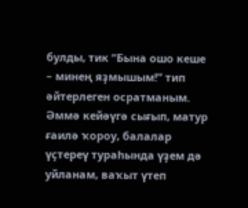булды, тик “Бына ошо кеше – минең яҙмышым!” тип әйтерлеген осратманым. Әммә кейәүгә сығып, матур ғаилә ҡороу, балалар үҫтереү тураһында үҙем дә уйланам, ваҡыт үтеп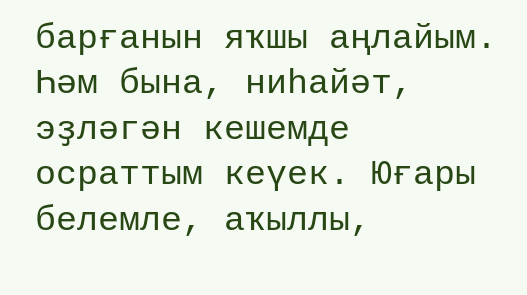барғанын яҡшы аңлайым. Һәм бына, ниһайәт, эҙләгән кешемде осраттым кеүек. Юғары белемле, аҡыллы,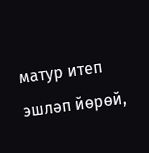матур итеп эшләп йөрөй,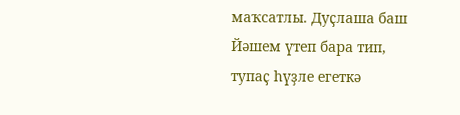маҡсатлы. Дуҫлаша баш
Йәшем үтеп бара тип, тупаҫ һүҙле егеткә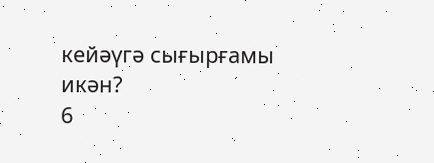кейәүгә сығырғамы икән?
6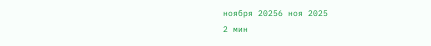ноября 20256 ноя 2025
2 мин